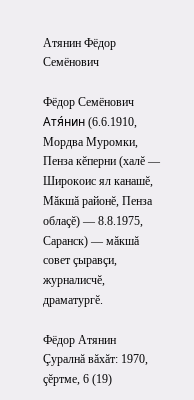Атянин Фёдор Семёнович

Фёдор Семёнович Атя́нин (6.6.1910, Мордва Муромки, Пенза кĕперни (халĕ — Широкоис ял канашĕ, Мăкшă районĕ, Пенза облаçĕ) — 8.8.1975, Саранск) — мăкшă совет çыравçи, журналисчĕ, драматургĕ.

Фёдор Атянин
Çуралнă вăхăт: 1970, çĕртме, 6 (19)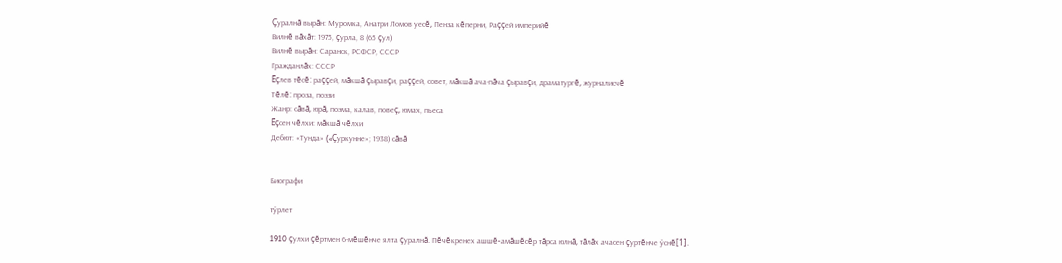Çуралнă вырăн: Муромка, Анатри Ломов уесĕ, Пенза кĕперни, Раççей империйĕ
Вилнĕ вăхăт: 1975, çурла, 8 (65 çул)
Вилнĕ вырăн: Саранск, РСФСР, СССР
Гражданлăх: СССР
Ĕçлев тĕсĕ: раççей, мăкшă çыравçи, раççей, совет, мăкшă ача-пăча çыравçи, драматургĕ, журналисчĕ
Тĕлĕ: проза, поэзи
Жанр: сăвă, юрă, поэма, калав, повеç, юмах, пьеса
Ĕçсен чĕлхи: мăкшă чĕлхи
Дебют: «Тунда» («Çуркунне»; 1938) сăвă


Биографи

тӳрлет

1910 çулхи çĕртмен 6-мĕшĕнче ялта çуралнă. Пĕчĕкренех ашшĕ-амăшĕсĕр тăрса юлнă, тăлăх ачасен çуртĕнче ӳснĕ[1].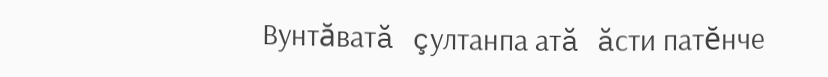Вунтăватă çултанпа атă ăсти патĕнче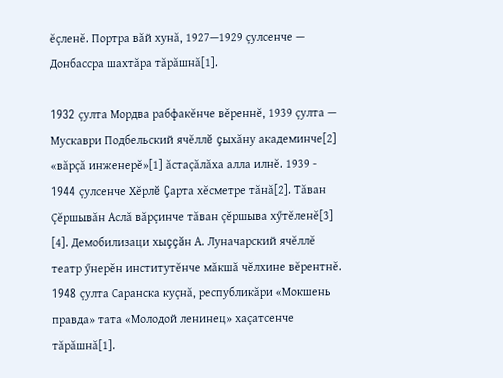ĕçленĕ. Портра вăй хунă, 1927—1929 çулсенче — Донбассра шахтăра тăрăшнă[1].

1932 çулта Мордва рабфакĕнче вĕреннĕ, 1939 çулта — Мускаври Подбельский ячĕллĕ çыхăну академинче[2] «вăрçă инженерĕ»[1] ăстаçăлăха алла илнĕ. 1939 - 1944 çулсенче Хĕрлĕ Çарта хĕсметре тăнă[2]. Тăван Çĕршывăн Аслă вăрçинче тăван çĕршыва хӳтĕленĕ[3] [4]. Демобилизаци хыççăн А. Луначарский ячĕллĕ театр ӳнерĕн институтĕнче мăкшă чĕлхине вĕрентнĕ. 1948 çулта Саранска куçнă, республикăри «Мокшень правда» тата «Молодой ленинец» хаçатсенче тăрăшнă[1].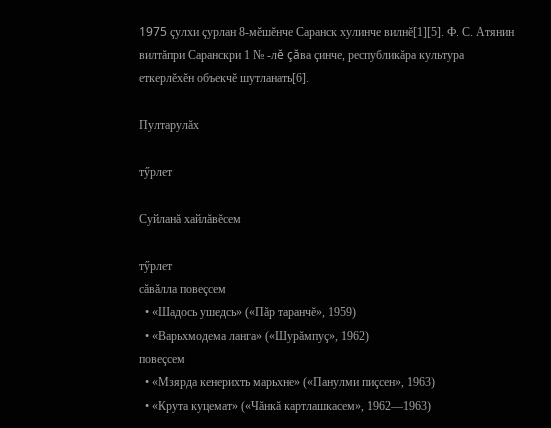1975 çулхи çурлан 8-мĕшĕнче Саранск хулинче вилнĕ[1][5]. Ф. С. Атянин вилтăпри Саранскри 1 № -лĕ çăва çинче, республикăра культура еткерлĕхĕн объекчĕ шутланать[6].

Пултарулăх

тӳрлет

Суйланă хайлăвĕсем

тӳрлет
сăвăлла повеçсем
  • «Шадось ушедсь» («Пăр таранчĕ», 1959)
  • «Варьхмодема ланга» («Шурăмпуç», 1962)
повеçсем
  • «Мзярда кенерихть марьхне» («Панулми пиçсен», 1963)
  • «Крута куцемат» («Чăнкă картлашкасем», 1962—1963)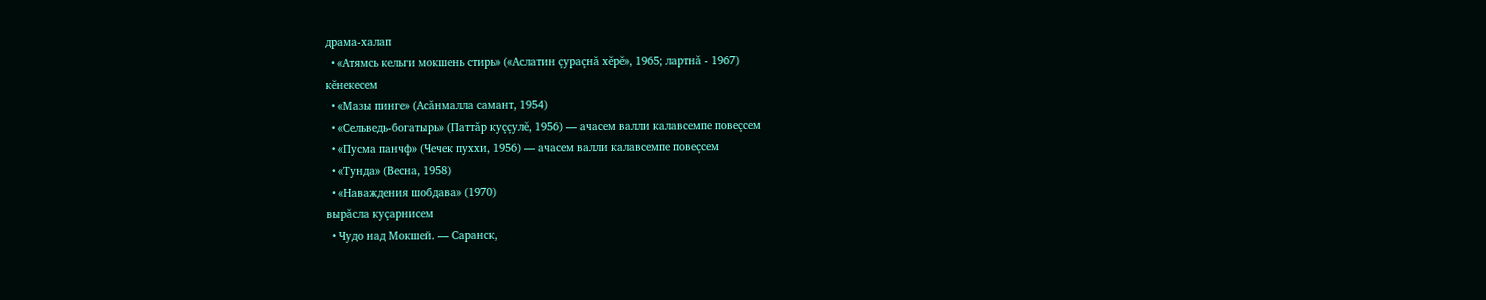драма-халап
  • «Атямсь кельги мокшень стирь» («Аслатин çураçнă хĕрĕ», 1965; лартнă - 1967)
кĕнекесем
  • «Мазы пинге» (Асăнмалла самант, 1954)
  • «Сельведь-богатырь» (Паттăр куççулĕ, 1956) — ачасем валли калавсемпе повеçсем
  • «Пусма панчф» (Чечек пуххи, 1956) — ачасем валли калавсемпе повеçсем
  • «Тунда» (Весна, 1958)
  • «Наваждения шобдава» (1970)
вырăсла куçарнисем
  • Чудо над Мокшей. — Саранск,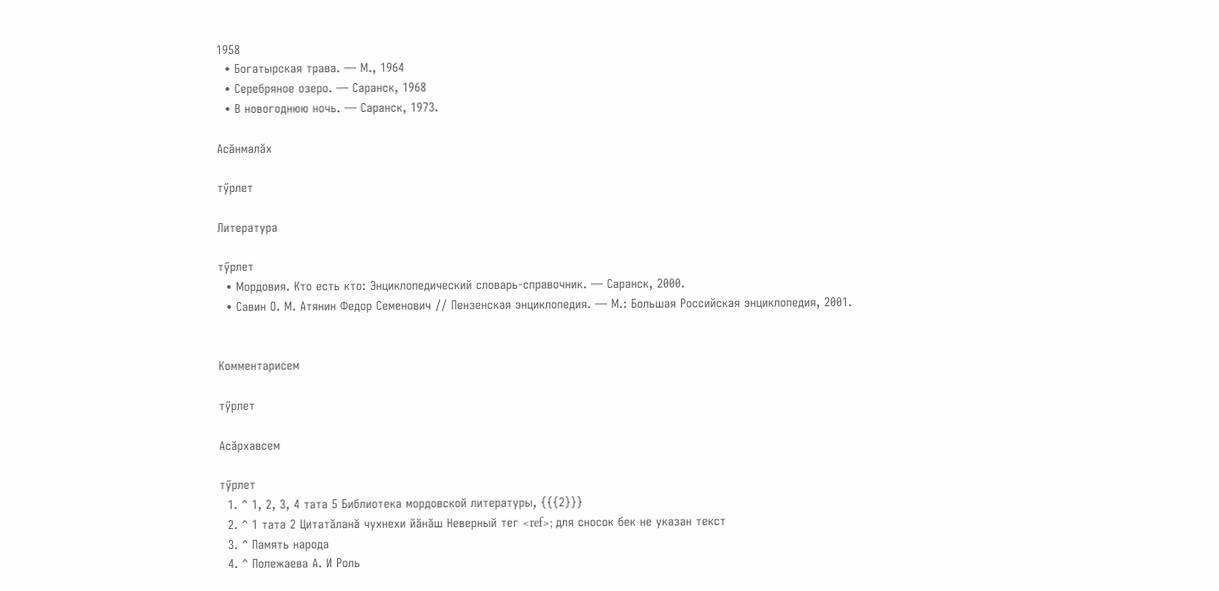1958
  • Богатырская трава. — М., 1964
  • Серебряное озеро. — Саранск, 1968
  • В новогоднюю ночь. — Саранск, 1973.

Асăнмалăх

тӳрлет

Литература

тӳрлет
  • Мордовия. Кто есть кто: Энциклопедический словарь-справочник. — Саранск, 2000.
  • Савин О. М. Атянин Федор Семенович // Пензенская энциклопедия. — М.: Большая Российская энциклопедия, 2001.


Комментарисем

тӳрлет

Асăрхавсем

тӳрлет
  1. ^ 1, 2, 3, 4 тата 5 Библиотека мордовской литературы, {{{2}}}
  2. ^ 1 тата 2 Цитатăланă чухнехи йăнăш Неверный тег <ref>; для сносок бек не указан текст
  3. ^ Память народа
  4. ^ Полежаева А. И Роль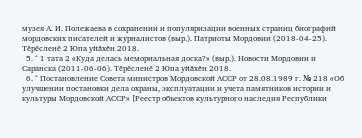музея А. И. Полежаева в сохранении и популяризации военных страниц биографий мордовских писателей и журналистов (выр.). Патриоты Мордовии (2018-04-25). Тĕрĕсленĕ 2 Юпа уйӑхӗн 2018.
  5. ^ 1 тата 2 «Куда делась мемориальная доска?» (выр.). Новости Мордовии и Саранска (2011-06-06). Тĕрĕсленĕ 2 Юпа уйӑхӗн 2018.
  6. ^ Постановление Совета министров Мордовской АССР от 28.08.1989 г. № 218 «Об улучшении постановки дела охраны, эксплуатации и учета памятников истории и культуры Мордовской АССР» [Реестр объектов культурного наследия Республики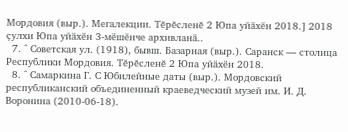Мордовия (выр.). Мегалекции. Тĕрĕсленĕ 2 Юпа уйӑхӗн 2018.] 2018 ҫулхи Юпа уйӑхӗн 3-мӗшӗнче архивланӑ..
  7. ^ Советская ул. (1918), бывш. Базарная (выр.). Саранск — столица Республики Мордовия. Тĕрĕсленĕ 2 Юпа уйӑхӗн 2018.
  8. ^ Самаркина Г. С Юбилейные даты (выр.). Мордовский республиканский объединенный краеведческий музей им. И. Д. Воронина (2010-06-18).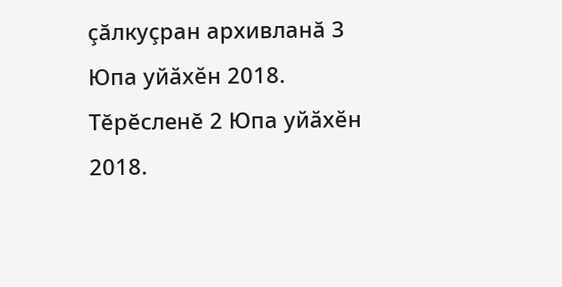çăлкуçран архивланă 3 Юпа уйӑхӗн 2018. Тĕрĕсленĕ 2 Юпа уйӑхӗн 2018.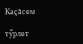Каçăсем

тӳрлет